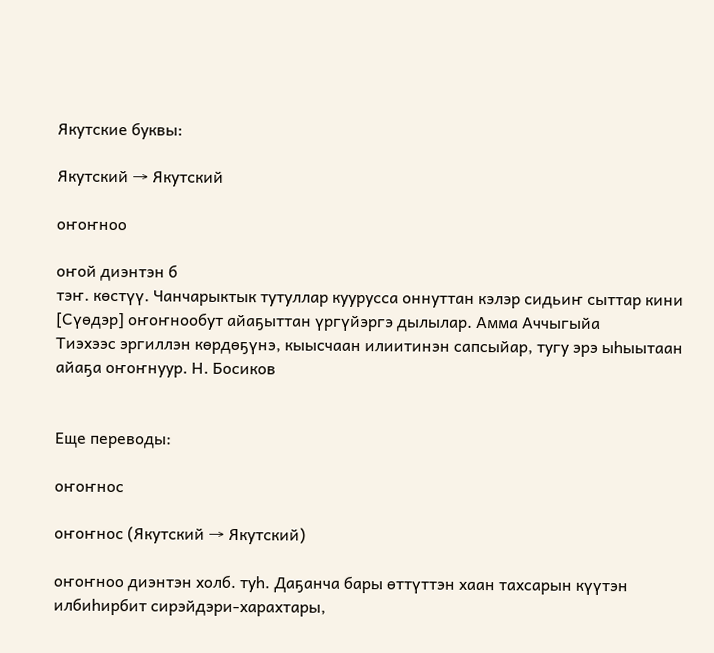Якутские буквы:

Якутский → Якутский

оҥоҥноо

оҥой диэнтэн б
тэҥ. көстүү. Чанчарыктык тутуллар куурусса оннуттан кэлэр сидьиҥ сыттар кини [Сүөдэр] оҥоҥнообут айаҕыттан үргүйэргэ дылылар. Амма Аччыгыйа
Тиэхээс эргиллэн көрдөҕүнэ, кыысчаан илиитинэн сапсыйар, тугу эрэ ыһыытаан айаҕа оҥоҥнуур. Н. Босиков


Еще переводы:

оҥоҥнос

оҥоҥнос (Якутский → Якутский)

оҥоҥноо диэнтэн холб. туһ. Даҕанча бары өттүттэн хаан тахсарын күүтэн илбиһирбит сирэйдэри-харахтары,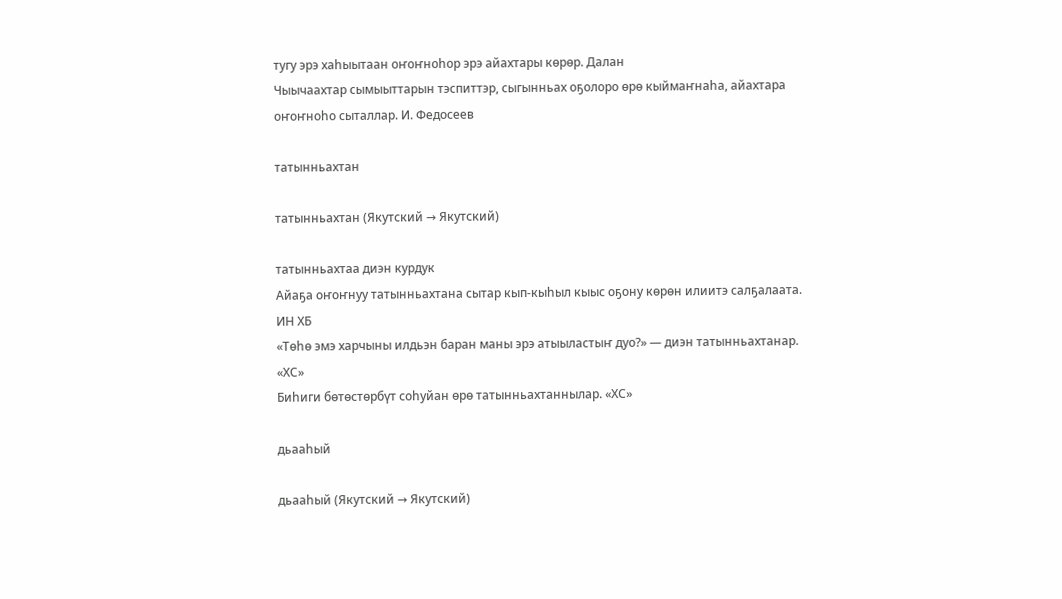тугу эрэ хаһыытаан оҥоҥноһор эрэ айахтары көрөр. Далан
Чыычаахтар сымыыттарын тэспиттэр, сыгынньах оҕолоро өрө кыймаҥнаһа, айахтара оҥоҥноһо сыталлар. И. Федосеев

татынньахтан

татынньахтан (Якутский → Якутский)

татынньахтаа диэн курдук
Айаҕа оҥоҥнуу татынньахтана сытар кып-кыһыл кыыс оҕону көрөн илиитэ салҕалаата. ИН ХБ
«Төһө эмэ харчыны илдьэн баран маны эрэ атыыластыҥ дуо?» — диэн татынньахтанар. «ХС»
Биһиги бөтөстөрбүт соһуйан өрө татынньахтаннылар. «ХС»

дьааһый

дьааһый (Якутский → Якутский)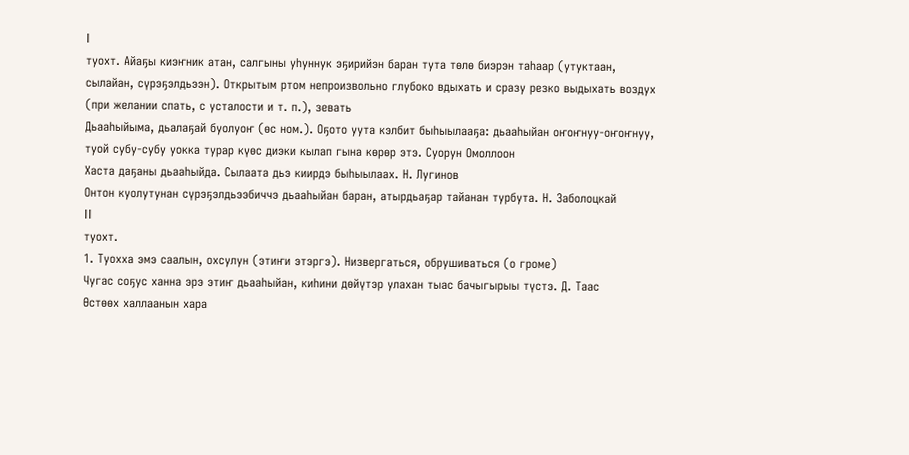I
туохт. Айаҕы киэҥник атан, салгыны уһуннук эҕирийэн баран тута төлө биэрэн таһаар (утуктаан, сылайан, сүрэҕэлдьээн). Открытым ртом непроизвольно глубоко вдыхать и сразу резко выдыхать воздух (при желании спать, с усталости и т. п.), зевать
Дьааһыйыма, дьалаҕай буолуоҥ (өс ном.). Оҕото уута кэлбит быһыылааҕа: дьааһыйан оҥоҥнуу-оҥоҥнуу, туой субу-субу уокка турар күөс диэки кылап гына көрөр этэ. Суорун Омоллоон
Хаста даҕаны дьааһыйда. Сылаата дьэ киирдэ быһыылаах. Н. Лугинов
Онтон куолутунан сүрэҕэлдьээбиччэ дьааһыйан баран, атырдьаҕар тайанан турбута. Н. Заболоцкай
II
туохт.
1. Туохха эмэ саалын, охсулун (этиҥи этэргэ). Низвергаться, обрушиваться (о громе)
Чугас соҕус ханна эрэ этиҥ дьааһыйан, киһини дөйүтэр улахан тыас бачыгырыы түстэ. Д. Таас
Өстөөх халлаанын хара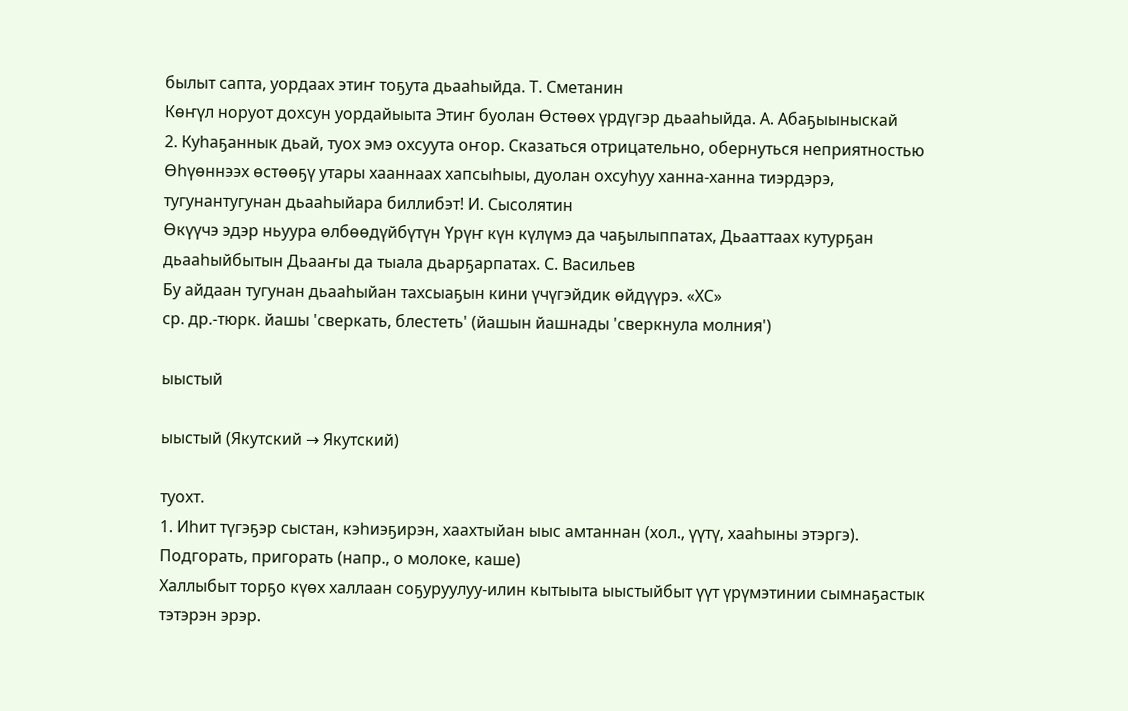былыт сапта, уордаах этиҥ тоҕута дьааһыйда. Т. Сметанин
Көҥүл норуот дохсун уордайыыта Этиҥ буолан Өстөөх үрдүгэр дьааһыйда. А. Абаҕыыныскай
2. Куһаҕаннык дьай, туох эмэ охсуута оҥор. Сказаться отрицательно, обернуться неприятностью
Өһүөннээх өстөөҕү утары хааннаах хапсыһыы, дуолан охсуһуу ханна-ханна тиэрдэрэ, тугунантугунан дьааһыйара биллибэт! И. Сысолятин
Өкүүчэ эдэр ньуура өлбөөдүйбүтүн Үрүҥ күн күлүмэ да чаҕылыппатах, Дьааттаах кутурҕан дьааһыйбытын Дьааҥы да тыала дьарҕарпатах. С. Васильев
Бу айдаан тугунан дьааһыйан тахсыаҕын кини үчүгэйдик өйдүүрэ. «ХС»
ср. др.-тюрк. йашы 'сверкать, блестеть' (йашын йашнады 'сверкнула молния')

ыыстый

ыыстый (Якутский → Якутский)

туохт.
1. Иһит түгэҕэр сыстан, кэһиэҕирэн, хаахтыйан ыыс амтаннан (хол., үүтү, хааһыны этэргэ). Подгорать, пригорать (напр., о молоке, каше)
Халлыбыт торҕо күөх халлаан соҕуруулуу-илин кытыыта ыыстыйбыт үүт үрүмэтинии сымнаҕастык тэтэрэн эрэр.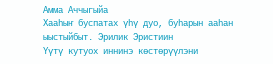Амма Аччыгыйа
Хааһыҥ буспатах үһү дуо, буһарын ааһан ыыстыйбыт. Эрилик Эристиин
Үүтү кутуох иннинэ көстөрүүлэни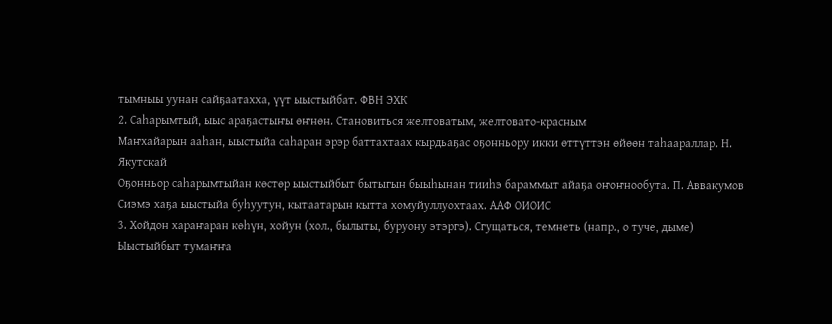тымныы уунан сайҕаатахха, үүт ыыстыйбат. ФВН ЭХК
2. Саһарымтый, ыыс араҕастыҥы өҥнөн. Становиться желтоватым, желтовато-красным
Маҥхайарын ааһан, ыыстыйа саһаран эрэр баттахтаах кырдьаҕас оҕонньору икки өттүттэн өйөөн таһаараллар. Н. Якутскай
Оҕонньор саһарымтыйан көстөр ыыстыйбыт бытыгын быыһынан тииһэ бараммыт айаҕа оҥоҥнообута. П. Аввакумов
Сиэмэ хаҕа ыыстыйа буһуутун, кытаатарын кытта хомуйуллуохтаах. ААФ ОИОИС
3. Хойдон хараҥаран көһүн, хойун (хол., былыты, буруону этэргэ). Сгущаться, темнеть (напр., о туче, дыме)
Ыыстыйбыт тумаҥҥа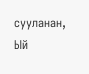сууланан, Ый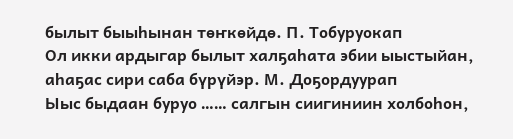былыт быыһынан төҥкөйдө. П. Тобуруокап
Ол икки ардыгар былыт халҕаһата эбии ыыстыйан, аһаҕас сири саба бүрүйэр. М. Доҕордуурап
Ыыс быдаан буруо …… салгын сиигиниин холбоһон,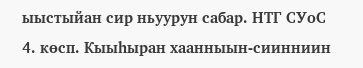ыыстыйан сир ньуурун сабар. НТГ СУоС
4. көсп. Кыыһыран хаанныын-сиинниин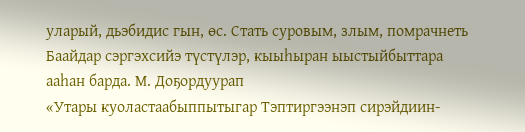уларый, дьэбидис гын, өс. Стать суровым, злым, помрачнеть
Баайдар сэргэхсийэ түстүлэр, кыыһыран ыыстыйбыттара ааһан барда. М. Доҕордуурап
«Утары куоластаабыппытыгар Тэптиргээнэп сирэйдиин-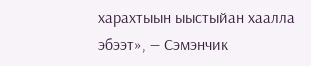харахтыын ыыстыйан хаалла эбээт», — Сэмэнчик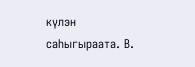күлэн саһыгыраата. В.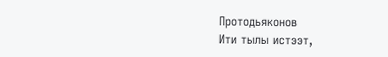Протодьяконов
Ити тылы истээт,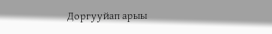Доргууйап арыы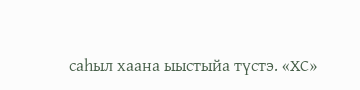саһыл хаана ыыстыйа түстэ. «ХС»